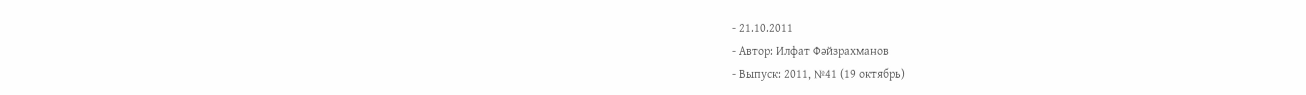- 21.10.2011
- Автор: Илфат Фәйзрахманов
- Выпуск: 2011, №41 (19 октябрь)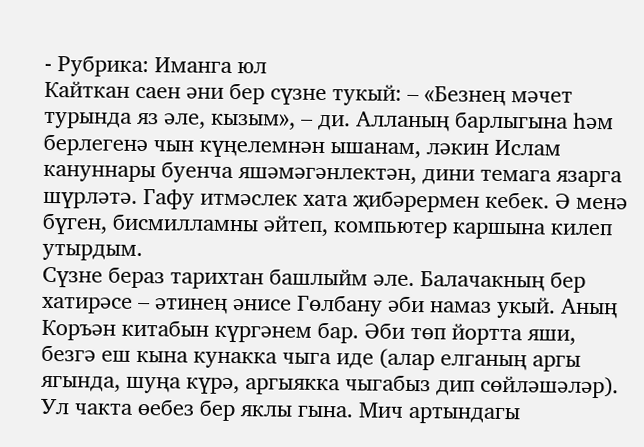- Рубрика: Иманга юл
Кайткан саен әни бер сүзне тукый: – «Безнең мәчет турында яз әле, кызым», – ди. Алланың барлыгына һәм берлегенә чын күңелемнән ышанам, ләкин Ислам кануннары буенча яшәмәгәнлектән, дини темага язарга шүрләтә. Гафу итмәслек хата җибәрермен кебек. Ә менә бүген, бисмилламны әйтеп, компьютер каршына килеп утырдым.
Сүзне бераз тарихтан башлыйм әле. Балачакның бер хатирәсе – әтинең әнисе Гөлбану әби намаз укый. Аның Коръән китабын күргәнем бар. Әби төп йортта яши, безгә еш кына кунакка чыга иде (алар елганың аргы ягында, шуңа күрә, аргыякка чыгабыз дип сөйләшәләр). Ул чакта өебез бер яклы гына. Мич артындагы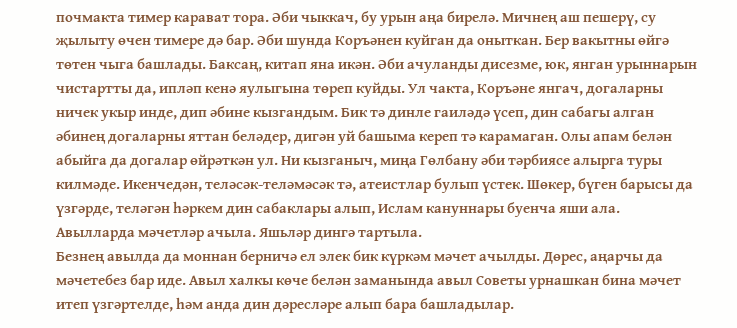почмакта тимер карават тора. Әби чыккач, бу урын аңа бирелә. Мичнең аш пешерү, су җылыту өчен тимере дә бар. Әби шунда Коръәнен куйган да оныткан. Бер вакытны өйгә төтен чыга башлады. Баксаң, китап яна икән. Әби ачуланды дисезме, юк, янган урыннарын чистартты да, ипләп кенә яулыгына төреп куйды. Ул чакта, Коръәне янгач, догаларны ничек укыр инде, дип әбине кызгандым. Бик тә динле гаиләдә үсеп, дин сабагы алган әбинең догаларны яттан беләдер, дигән уй башыма кереп тә карамаган. Олы апам белән абыйга да догалар өйрәткән ул. Ни кызганыч, миңа Гөлбану әби тәрбиясе алырга туры килмәде. Икенчедән, теләсәк-теләмәсәк тә, атеистлар булып үстек. Шөкер, бүген барысы да үзгәрде, теләгән һәркем дин сабаклары алып, Ислам кануннары буенча яши ала. Авылларда мәчетләр ачыла. Яшьләр дингә тартыла.
Безнең авылда да моннан берничә ел элек бик күркәм мәчет ачылды. Дөрес, аңарчы да мәчетебез бар иде. Авыл халкы көче белән заманында авыл Советы урнашкан бина мәчет итеп үзгәртелде, һәм анда дин дәресләре алып бара башладылар.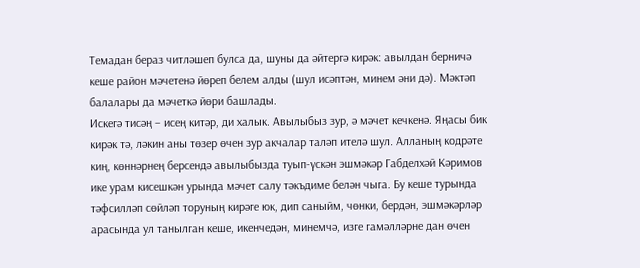Темадан бераз читләшеп булса да, шуны да әйтергә кирәк: авылдан берничә кеше район мәчетенә йөреп белем алды (шул исәптән, минем әни дә). Мәктәп балалары да мәчеткә йөри башлады.
Искегә тисәң – исең китәр, ди халык. Авылыбыз зур, ә мәчет кечкенә. Яңасы бик кирәк тә, ләкин аны төзер өчен зур акчалар таләп ителә шул. Алланың кодрәте киң, көннәрнең берсендә авылыбызда туып-үскән эшмәкәр Габделхәй Кәримов ике урам кисешкән урында мәчет салу тәкъдиме белән чыга. Бу кеше турында тәфсилләп сөйләп торуның кирәге юк, дип саныйм, чөнки, бердән, эшмәкәрләр арасында ул танылган кеше, икенчедән, минемчә, изге гамәлләрне дан өчен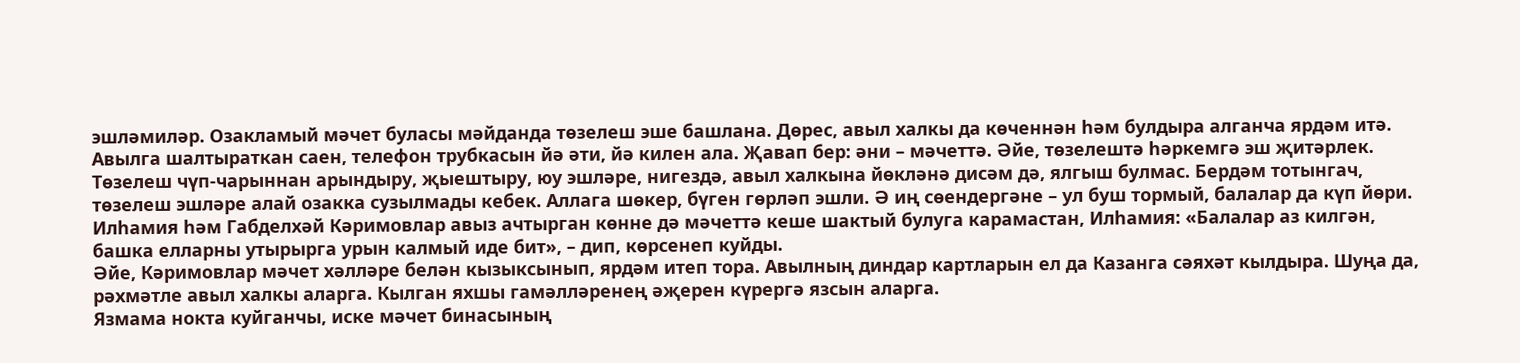эшләмиләр. Озакламый мәчет буласы мәйданда төзелеш эше башлана. Дөрес, авыл халкы да көченнән һәм булдыра алганча ярдәм итә. Авылга шалтыраткан саен, телефон трубкасын йә әти, йә килен ала. Җавап бер: әни – мәчеттә. Әйе, төзелештә һәркемгә эш җитәрлек. Төзелеш чүп-чарыннан арындыру, җыештыру, юу эшләре, нигездә, авыл халкына йөкләнә дисәм дә, ялгыш булмас. Бердәм тотынгач, төзелеш эшләре алай озакка сузылмады кебек. Аллага шөкер, бүген гөрләп эшли. Ә иң сөендергәне – ул буш тормый, балалар да күп йөри. Илһамия һәм Габделхәй Кәримовлар авыз ачтырган көнне дә мәчеттә кеше шактый булуга карамастан, Илһамия: «Балалар аз килгән, башка елларны утырырга урын калмый иде бит», – дип, көрсенеп куйды.
Әйе, Кәримовлар мәчет хәлләре белән кызыксынып, ярдәм итеп тора. Авылның диндар картларын ел да Казанга сәяхәт кылдыра. Шуңа да, рәхмәтле авыл халкы аларга. Кылган яхшы гамәлләренең әҗерен күрергә язсын аларга.
Язмама нокта куйганчы, иске мәчет бинасының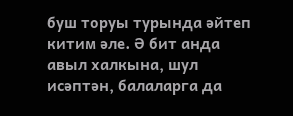буш торуы турында әйтеп китим әле. Ә бит анда авыл халкына, шул исәптән, балаларга да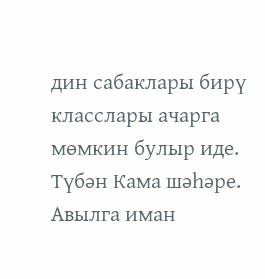дин сабаклары бирү класслары ачарга мөмкин булыр иде.
Түбән Кама шәһәре.
Авылга иман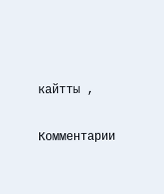кайтты ,

Комментарии